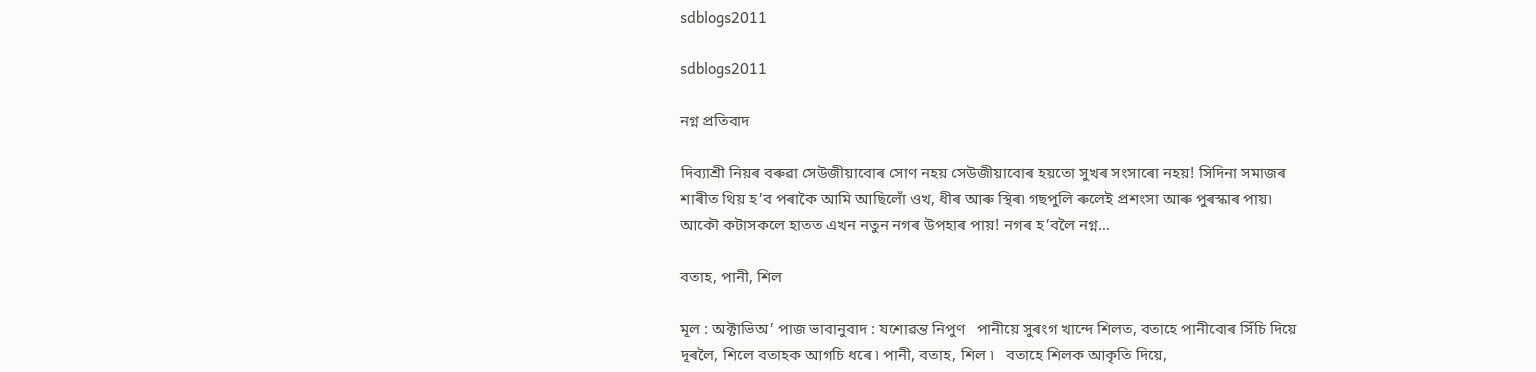sdblogs2011

sdblogs2011

নগ্ন প্ৰতিবাদ

দিব্যাশ্ৰী নিয়ৰ বৰুৱা সেউজীয়াবোৰ সোণ নহয় সেউজীয়াবোৰ হয়তো সুখৰ সংসাৰো নহয়! সিদিনা সমাজৰ শাৰীত থিয় হ’ব পৰাকৈ আমি আছিলোঁ ওখ, ধীৰ আৰু স্থিৰ৷ গছপুলি ৰুলেই প্ৰশংসা আৰু পুৰস্কাৰ পায়৷ আকৌ কটাসকলে হাতত এখন নতুন নগৰ উপহাৰ পায়! নগৰ হ’বলৈ নগ্ন…

বতাহ, পানী, শিল

মূল : অক্টাভিঅ’ পাজ ভাবানুবাদ : যশোৱন্ত নিপুণ   পানীয়ে সুৰংগ খান্দে শিলত, বতাহে পানীবোৰ সিঁচি দিয়ে দূৰলৈ, শিলে বতাহক আগচি ধৰে ৷ পানী, বতাহ, শিল ৷   বতাহে শিলক আকৃতি দিয়ে,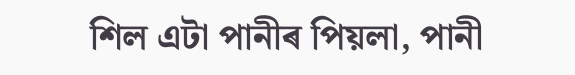শিল এটা পানীৰ পিয়লা, পানী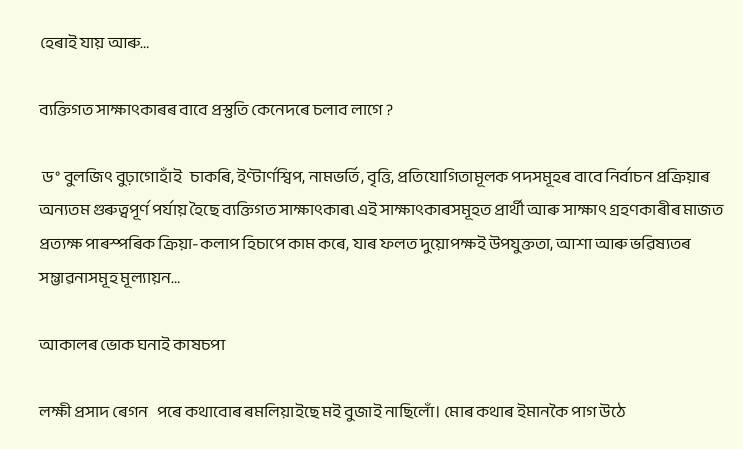হেৰাই যায় আৰু…

ব্যক্তিগত সাক্ষাৎকাৰৰ বাবে প্ৰস্তুতি কেনেদৰে চলাব লাগে ?

 ড° বুলজিৎ বুঢ়াগোহাঁই   চাকৰি, ইণ্টাৰ্ণশ্বিপ, নামভৰ্তি, বৃত্তি, প্ৰতিযোগিতামূলক পদসমূহৰ বাবে নিৰ্বাচন প্ৰক্ৰিয়াৰ অন্যতম গুৰুত্বপূৰ্ণ পৰ্যায় হৈছে ব্যক্তিগত সাক্ষাৎকাৰ৷ এই সাক্ষাৎকাৰসমূহত প্ৰাৰ্থী আৰু সাক্ষাৎ গ্ৰহণকাৰীৰ মাজত প্ৰত্যক্ষ পাৰস্পৰিক ক্ৰিয়া-কলাপ হিচাপে কাম কৰে, যাৰ ফলত দুয়োপক্ষই উপযুক্ততা, আশা আৰু ভৱিষ্যতৰ সম্ভাৱনাসমূহ মূল্যায়ন…

আকালৰ ভোক ঘনাই কাষচপা

লক্ষী প্ৰসাদ ৰেগন   পৰে কথাবোৰ ৰমলিয়াইছে মই বুজাই নাছিলোঁ। মোৰ কথাৰ ইমানকৈ পাগ উঠে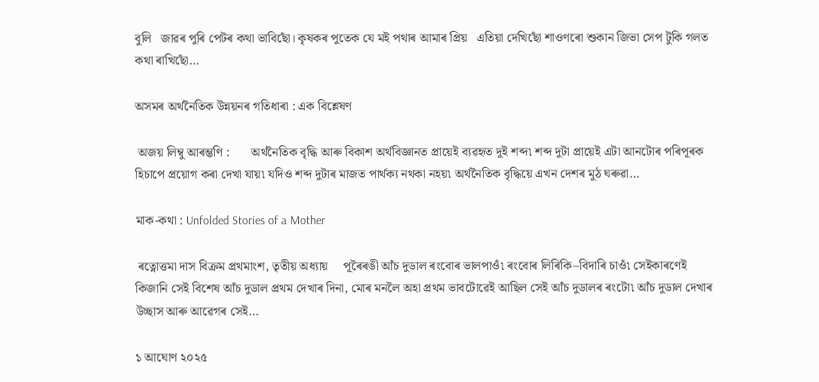বুলি   জাৱৰ পুৰি পেটৰ কথা ভাবিছোঁ। কৃষকৰ পুতেক যে মই পথাৰ আমাৰ প্ৰিয়   এতিয়া দেখিছোঁ শাওণৰো শুকান জিভা সেপ টুকি গলত কথা ৰাখিছোঁ…

অসমৰ অৰ্থনৈতিক উন্নয়নৰ গতিধাৰা : এক বিশ্লেষণ

 অজয় লিম্বু আৰম্ভণি :       অর্থনৈতিক বৃদ্ধি আৰু বিকাশ অর্থবিজ্ঞানত প্রায়েই ব্যৱহৃত দুই শব্দ৷ শব্দ দুটা প্রায়েই এটা আনটোৰ পৰিপূৰক হিচাপে প্রয়োগ কৰা দেখা যায়৷ যদিও শব্দ দুটাৰ মাজত পাৰ্থক্য নথকা নহয়৷ অর্থনৈতিক বৃদ্ধিয়ে এখন দেশৰ মুঠ ঘৰুৱা…

মাক-কথা : Unfolded Stories of a Mother

 ৰত্নোত্তমা দাস বিক্ৰম প্ৰথমাংশ, তৃতীয় অধ্যায়     পূৰৈৰঙী আঁচ দুডাল ৰংবোৰ ভালপাওঁ৷ ৰংবোৰ লিৰিকি–বিদাৰি চাওঁ৷ সেইকাৰণেই কিজানি সেই বিশেষ আঁচ দুডাল প্ৰথম দেখাৰ দিনা, মোৰ মনলৈ অহা প্ৰথম ভাবটোৱেই আছিল সেই আঁচ দুডালৰ ৰংটো৷ আঁচ দুডাল দেখাৰ উচ্ছাস আৰু আৱেগৰ সেই…

১ আঘোণ ২০২৫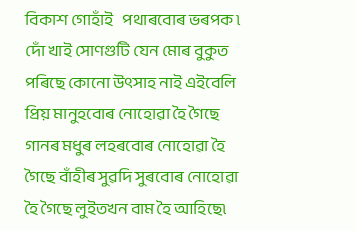বিকাশ গোহাঁই   পথাৰবোৰ ভৰপক ৷ দোঁ খাই সোণগুটি যেন মোৰ বুকুত পৰিছে কোনো উৎসাহ নাই এইবেলি প্ৰিয় মানুহবোৰ নোহোৱা হৈ গৈছে গানৰ মধুৰ লহৰবোৰ নোহোৱা হৈ গৈছে বাঁহীৰ সুৱদি সুৰবোৰ নোহোৱা হৈ গৈছে লুইতখন বাম হৈ আহিছে৷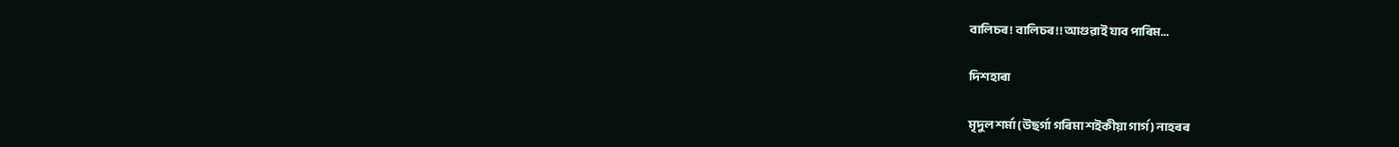বালিচৰ! বালিচৰ!! আগুৱাই যাব পাৰিম…

দিশহাৰা

মৃদুল শৰ্মা (উছৰ্গা গৰিমা শইকীয়া গাৰ্গ) নাহৰৰ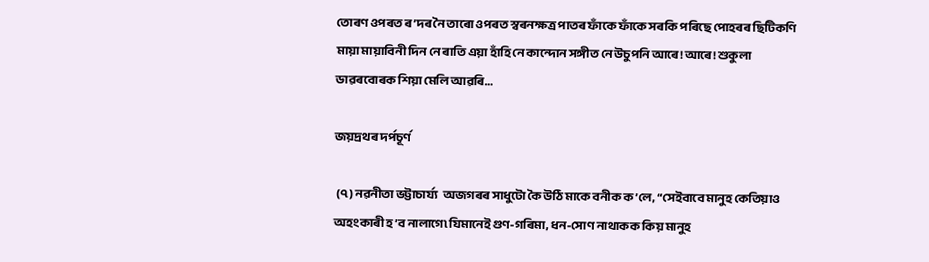তোৰণ ওপৰত ৰ’দৰ নৈ তাৰো ওপৰত স্বৰনক্ষত্ৰ পাতৰ ফাঁকে ফাঁকে সৰকি পৰিছে পোহৰৰ ছিটিকণি মায়া মায়াবিনী দিন নে ৰাতি এয়া হাঁহি নে কান্দোন সঙ্গীত নে উচুপনি আৰে! আৰে! শুকুলা ডাৱৰবোৰক শিয়া মেলি আৱৰি…

জয়দ্ৰথৰ দর্পচূৰ্ণ

 (৭) নৱনীতা ভট্টাচাৰ্য্য   অজগৰৰ সাধুটো কৈ উঠি মাকে বনীক ক’লে, “সেইবাবে মানুহ কেতিয়াও অহংকাৰী হ’ব নালাগে৷ যিমানেই গুণ-গৰিমা, ধন-সোণ নাথাকক কিয় মানুহ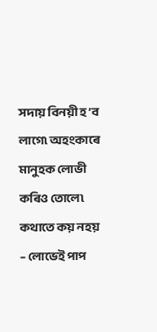সদায় বিনয়ী হ’ব লাগে৷ অহংকাৰে মানুহক লোভী কৰিও তোলে৷ কথাতে কয় নহয় – লোভেই পাপ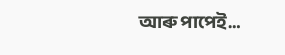আৰু পাপেই…